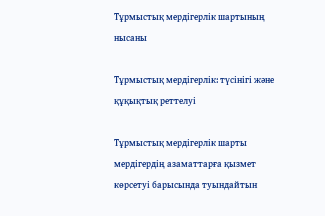Тұрмыстық мердігерлік шартының нысаны

Тұрмыстық мердігерлік: түсінігі және құқықтық реттелуі

Тұрмыстық мердігерлік шарты мердігердің азаматтарға қызмет көрсетуі барысында туындайтын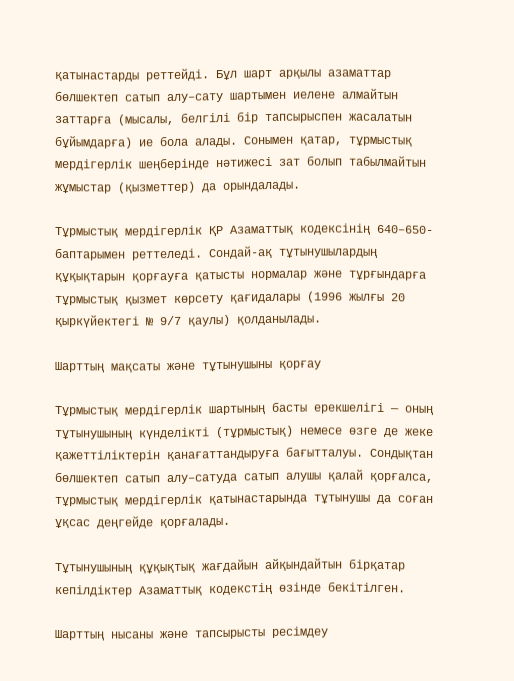қатынастарды реттейді. Бұл шарт арқылы азаматтар бөлшектеп сатып алу–сату шартымен иелене алмайтын заттарға (мысалы, белгілі бір тапсырыспен жасалатын бұйымдарға) ие бола алады. Сонымен қатар, тұрмыстық мердігерлік шеңберінде нәтижесі зат болып табылмайтын жұмыстар (қызметтер) да орындалады.

Тұрмыстық мердігерлік ҚР Азаматтық кодексінің 640–650-баптарымен реттеледі. Сондай-ақ тұтынушылардың құқықтарын қорғауға қатысты нормалар және тұрғындарға тұрмыстық қызмет көрсету қағидалары (1996 жылғы 20 қыркүйектегі № 9/7 қаулы) қолданылады.

Шарттың мақсаты және тұтынушыны қорғау

Тұрмыстық мердігерлік шартының басты ерекшелігі — оның тұтынушының күнделікті (тұрмыстық) немесе өзге де жеке қажеттіліктерін қанағаттандыруға бағытталуы. Сондықтан бөлшектеп сатып алу–сатуда сатып алушы қалай қорғалса, тұрмыстық мердігерлік қатынастарында тұтынушы да соған ұқсас деңгейде қорғалады.

Тұтынушының құқықтық жағдайын айқындайтын бірқатар кепілдіктер Азаматтық кодекстің өзінде бекітілген.

Шарттың нысаны және тапсырысты ресімдеу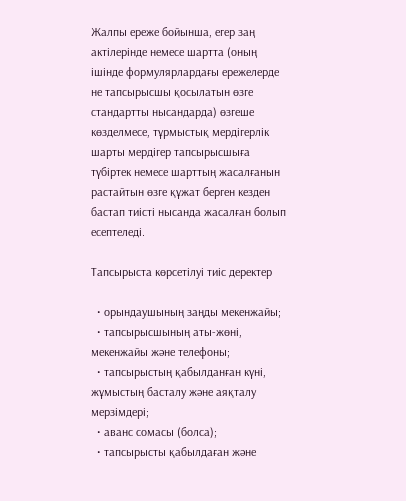Жалпы ереже бойынша, егер заң актілерінде немесе шартта (оның ішінде формулярлардағы ережелерде не тапсырысшы қосылатын өзге стандартты нысандарда) өзгеше көзделмесе, тұрмыстық мердігерлік шарты мердігер тапсырысшыға түбіртек немесе шарттың жасалғанын растайтын өзге құжат берген кезден бастап тиісті нысанда жасалған болып есептеледі.

Тапсырыста көрсетілуі тиіс деректер

  • орындаушының заңды мекенжайы;
  • тапсырысшының аты-жөні, мекенжайы және телефоны;
  • тапсырыстың қабылданған күні, жұмыстың басталу және аяқталу мерзімдері;
  • аванс сомасы (болса);
  • тапсырысты қабылдаған және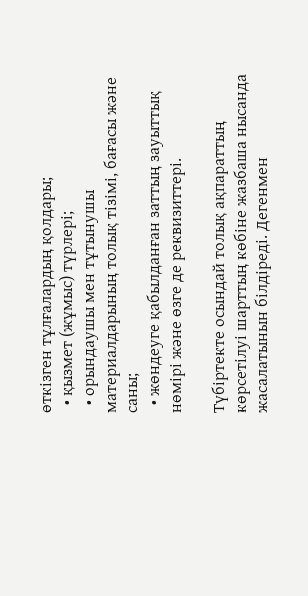өткізген тұлғалардың қолдары;
  • қызмет (жұмыс) түрлері;
  • орындаушы мен тұтынушы материалдарының толық тізімі, бағасы және саны;
  • жөндеуге қабылданған заттың зауыттық нөмірі және өзге де реквизиттері.

Түбіртекте осындай толық ақпараттың көрсетілуі шарттың көбіне жазбаша нысанда жасалатынын білдіреді. Дегенмен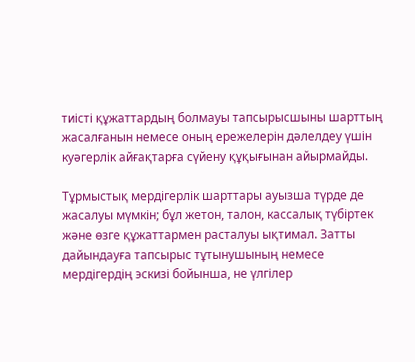тиісті құжаттардың болмауы тапсырысшыны шарттың жасалғанын немесе оның ережелерін дәлелдеу үшін куәгерлік айғақтарға сүйену құқығынан айырмайды.

Тұрмыстық мердігерлік шарттары ауызша түрде де жасалуы мүмкін; бұл жетон, талон, кассалық түбіртек және өзге құжаттармен расталуы ықтимал. Затты дайындауға тапсырыс тұтынушының немесе мердігердің эскизі бойынша, не үлгілер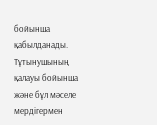бойынша қабылданады. Тұтынушының қалауы бойынша және бұл мәселе мердігермен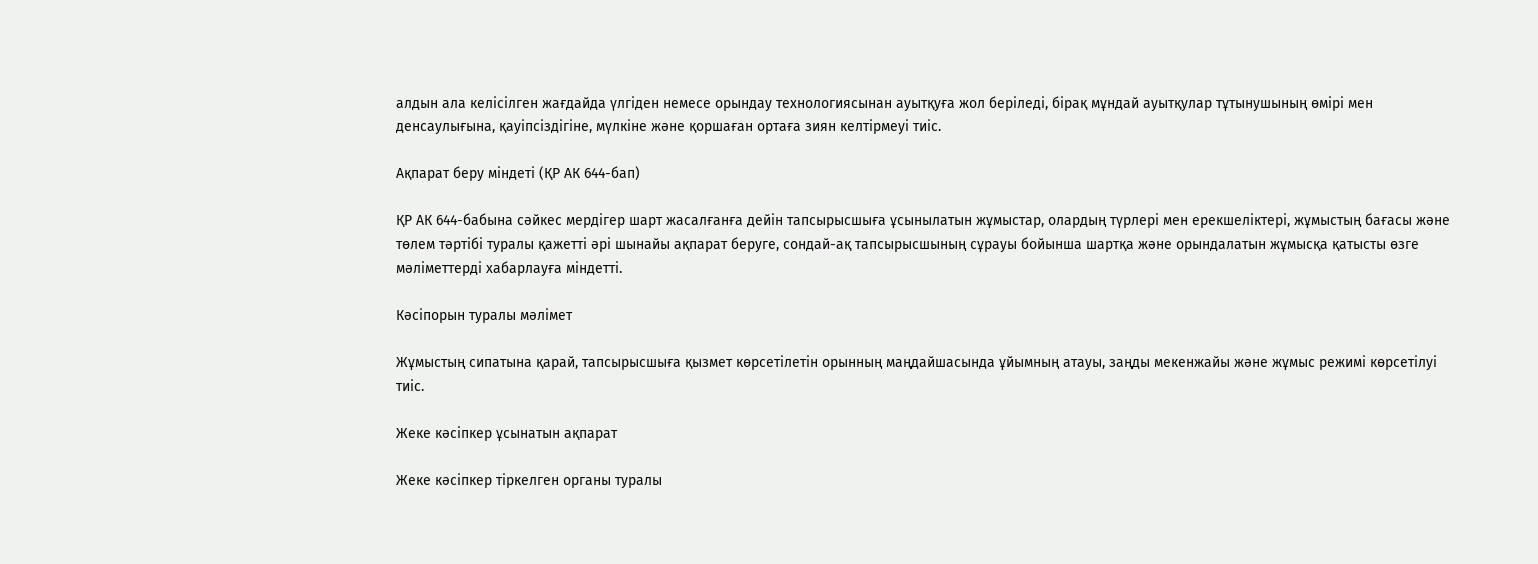алдын ала келісілген жағдайда үлгіден немесе орындау технологиясынан ауытқуға жол беріледі, бірақ мұндай ауытқулар тұтынушының өмірі мен денсаулығына, қауіпсіздігіне, мүлкіне және қоршаған ортаға зиян келтірмеуі тиіс.

Ақпарат беру міндеті (ҚР АК 644-бап)

ҚР АК 644-бабына сәйкес мердігер шарт жасалғанға дейін тапсырысшыға ұсынылатын жұмыстар, олардың түрлері мен ерекшеліктері, жұмыстың бағасы және төлем тәртібі туралы қажетті әрі шынайы ақпарат беруге, сондай-ақ тапсырысшының сұрауы бойынша шартқа және орындалатын жұмысқа қатысты өзге мәліметтерді хабарлауға міндетті.

Кәсіпорын туралы мәлімет

Жұмыстың сипатына қарай, тапсырысшыға қызмет көрсетілетін орынның маңдайшасында ұйымның атауы, заңды мекенжайы және жұмыс режимі көрсетілуі тиіс.

Жеке кәсіпкер ұсынатын ақпарат

Жеке кәсіпкер тіркелген органы туралы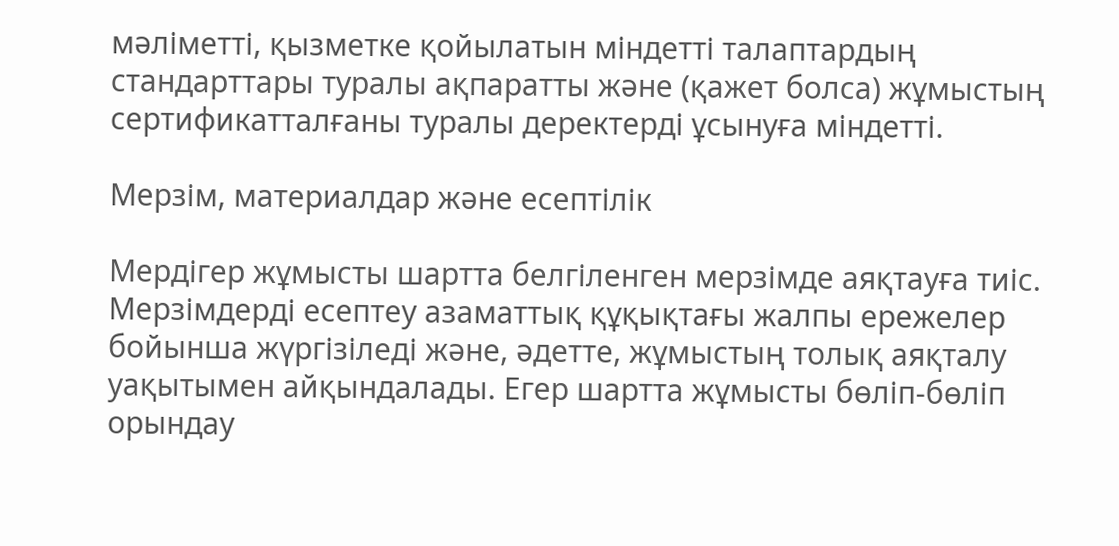мәліметті, қызметке қойылатын міндетті талаптардың стандарттары туралы ақпаратты және (қажет болса) жұмыстың сертификатталғаны туралы деректерді ұсынуға міндетті.

Мерзім, материалдар және есептілік

Мердігер жұмысты шартта белгіленген мерзімде аяқтауға тиіс. Мерзімдерді есептеу азаматтық құқықтағы жалпы ережелер бойынша жүргізіледі және, әдетте, жұмыстың толық аяқталу уақытымен айқындалады. Егер шартта жұмысты бөліп-бөліп орындау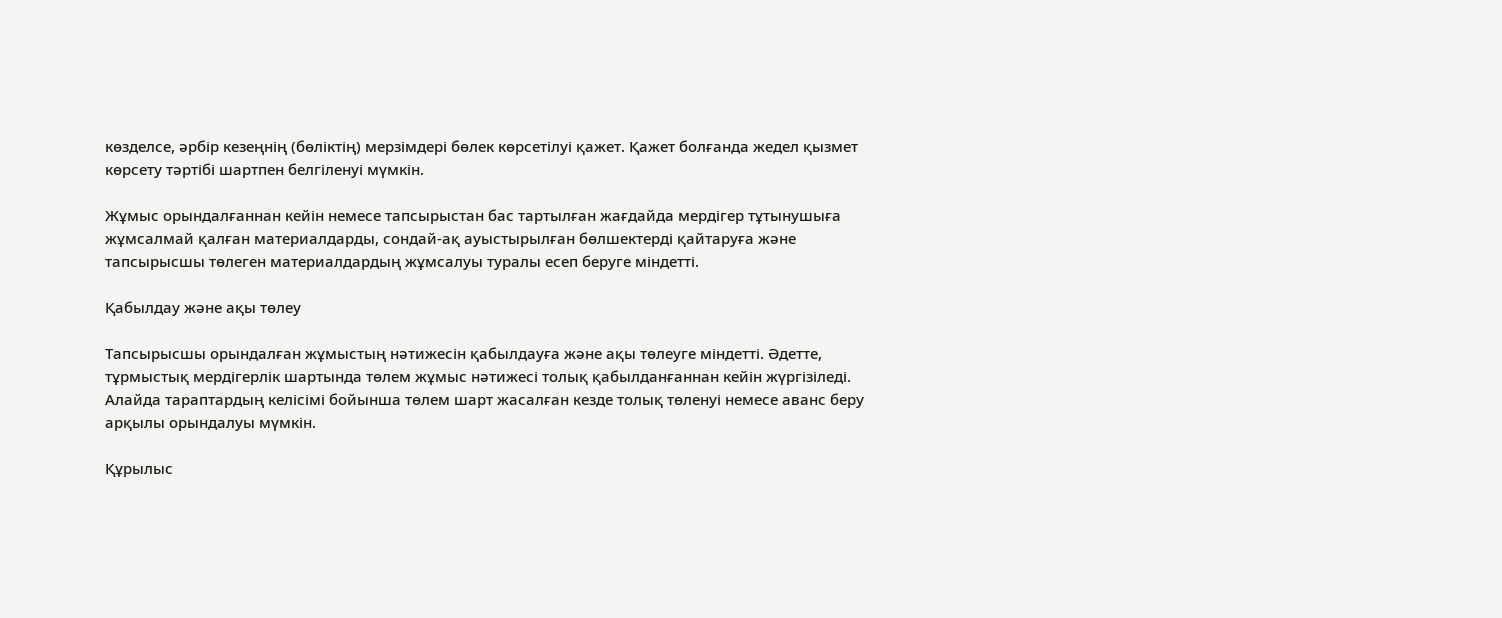көзделсе, әрбір кезеңнің (бөліктің) мерзімдері бөлек көрсетілуі қажет. Қажет болғанда жедел қызмет көрсету тәртібі шартпен белгіленуі мүмкін.

Жұмыс орындалғаннан кейін немесе тапсырыстан бас тартылған жағдайда мердігер тұтынушыға жұмсалмай қалған материалдарды, сондай-ақ ауыстырылған бөлшектерді қайтаруға және тапсырысшы төлеген материалдардың жұмсалуы туралы есеп беруге міндетті.

Қабылдау және ақы төлеу

Тапсырысшы орындалған жұмыстың нәтижесін қабылдауға және ақы төлеуге міндетті. Әдетте, тұрмыстық мердігерлік шартында төлем жұмыс нәтижесі толық қабылданғаннан кейін жүргізіледі. Алайда тараптардың келісімі бойынша төлем шарт жасалған кезде толық төленуі немесе аванс беру арқылы орындалуы мүмкін.

Құрылыс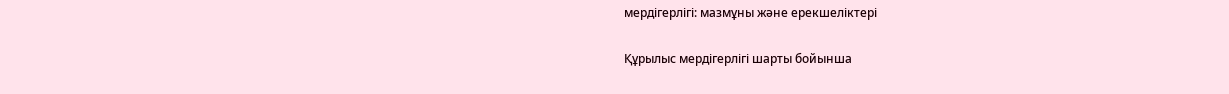мердігерлігі: мазмұны және ерекшеліктері

Құрылыс мердігерлігі шарты бойынша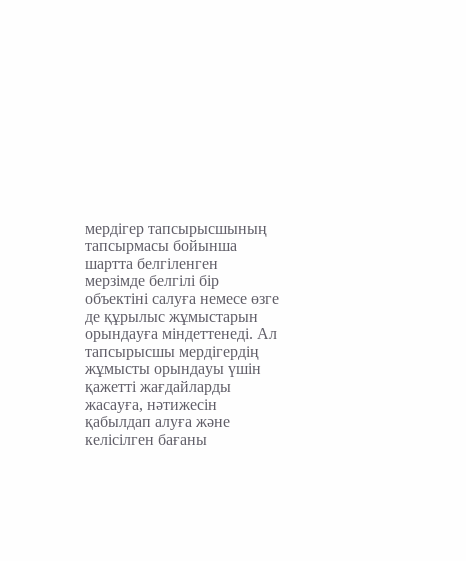мердігер тапсырысшының тапсырмасы бойынша шартта белгіленген мерзімде белгілі бір объектіні салуға немесе өзге де құрылыс жұмыстарын орындауға міндеттенеді. Ал тапсырысшы мердігердің жұмысты орындауы үшін қажетті жағдайларды жасауға, нәтижесін қабылдап алуға және келісілген бағаны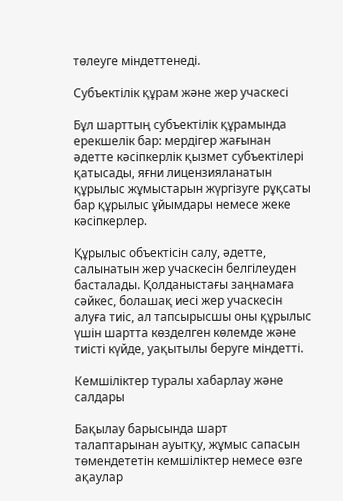төлеуге міндеттенеді.

Субъектілік құрам және жер учаскесі

Бұл шарттың субъектілік құрамында ерекшелік бар: мердігер жағынан әдетте кәсіпкерлік қызмет субъектілері қатысады, яғни лицензияланатын құрылыс жұмыстарын жүргізуге рұқсаты бар құрылыс ұйымдары немесе жеке кәсіпкерлер.

Құрылыс объектісін салу, әдетте, салынатын жер учаскесін белгілеуден басталады. Қолданыстағы заңнамаға сәйкес, болашақ иесі жер учаскесін алуға тиіс, ал тапсырысшы оны құрылыс үшін шартта көзделген көлемде және тиісті күйде, уақытылы беруге міндетті.

Кемшіліктер туралы хабарлау және салдары

Бақылау барысында шарт талаптарынан ауытқу, жұмыс сапасын төмендететін кемшіліктер немесе өзге ақаулар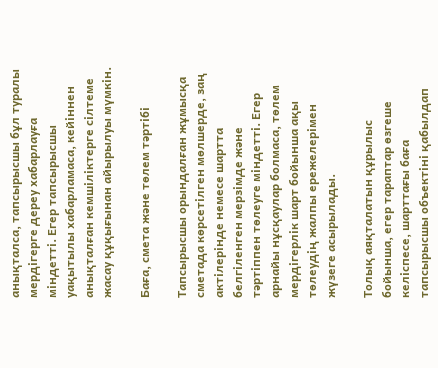анықталса, тапсырысшы бұл туралы мердігерге дереу хабарлауға міндетті. Егер тапсырысшы уақытылы хабарламаса, кейіннен анықталған кемшіліктерге сілтеме жасау құқығынан айырылуы мүмкін.

Баға, смета және төлем тәртібі

Тапсырысшы орындалған жұмысқа сметада көрсетілген мөлшерде, заң актілерінде немесе шартта белгіленген мерзімде және тәртіппен төлеуге міндетті. Егер арнайы нұсқаулар болмаса, төлем мердігерлік шарт бойынша ақы төлеудің жалпы ережелерімен жүзеге асырылады.

Толық аяқталатын құрылыс бойынша, егер тараптар өзгеше келіспесе, шарттағы баға тапсырысшы объектіні қабылдап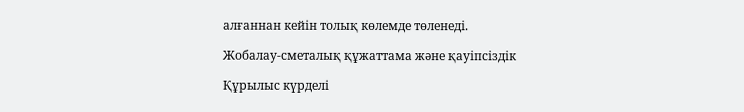алғаннан кейін толық көлемде төленеді.

Жобалау-сметалық құжаттама және қауіпсіздік

Құрылыс күрделі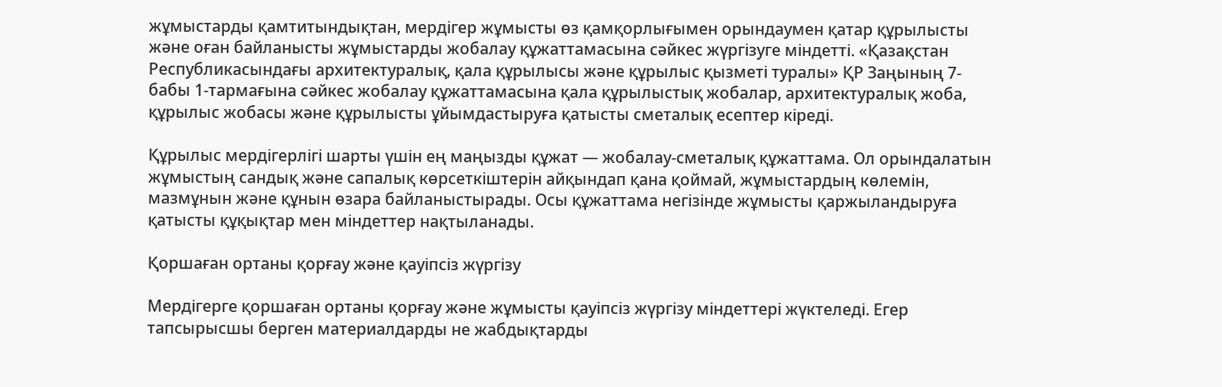жұмыстарды қамтитындықтан, мердігер жұмысты өз қамқорлығымен орындаумен қатар құрылысты және оған байланысты жұмыстарды жобалау құжаттамасына сәйкес жүргізуге міндетті. «Қазақстан Республикасындағы архитектуралық, қала құрылысы және құрылыс қызметі туралы» ҚР Заңының 7-бабы 1-тармағына сәйкес жобалау құжаттамасына қала құрылыстық жобалар, архитектуралық жоба, құрылыс жобасы және құрылысты ұйымдастыруға қатысты сметалық есептер кіреді.

Құрылыс мердігерлігі шарты үшін ең маңызды құжат — жобалау-сметалық құжаттама. Ол орындалатын жұмыстың сандық және сапалық көрсеткіштерін айқындап қана қоймай, жұмыстардың көлемін, мазмұнын және құнын өзара байланыстырады. Осы құжаттама негізінде жұмысты қаржыландыруға қатысты құқықтар мен міндеттер нақтыланады.

Қоршаған ортаны қорғау және қауіпсіз жүргізу

Мердігерге қоршаған ортаны қорғау және жұмысты қауіпсіз жүргізу міндеттері жүктеледі. Егер тапсырысшы берген материалдарды не жабдықтарды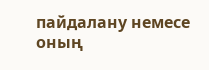пайдалану немесе оның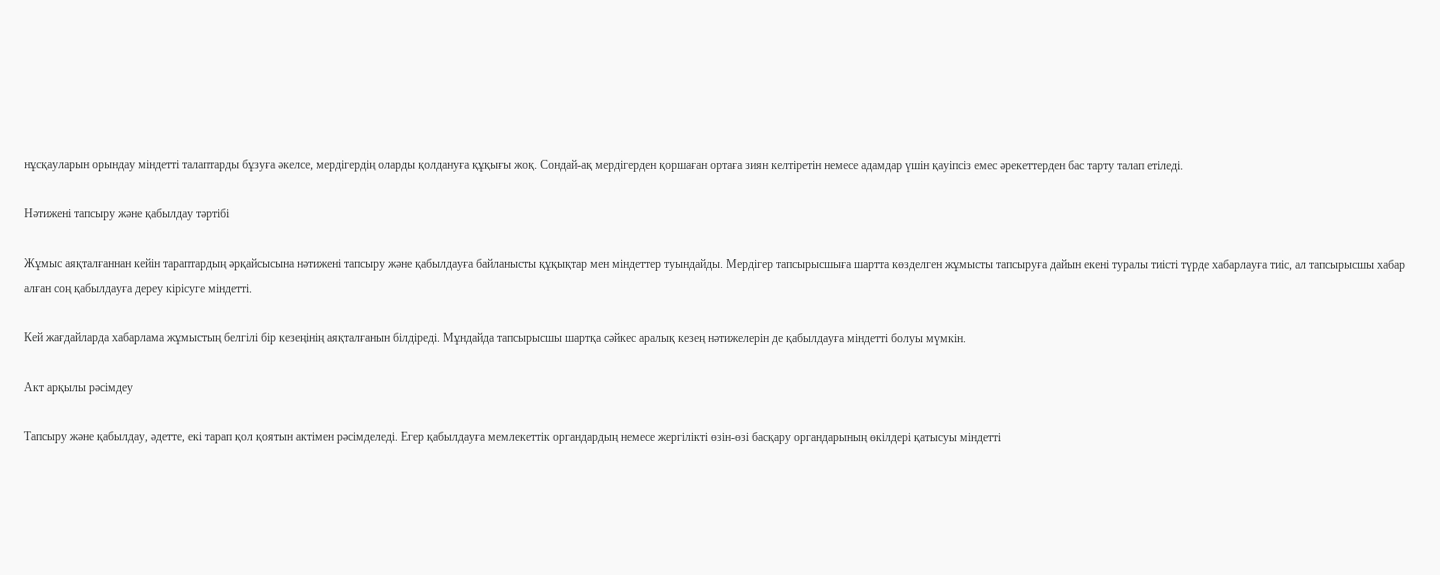нұсқауларын орындау міндетті талаптарды бұзуға әкелсе, мердігердің оларды қолдануға құқығы жоқ. Сондай-ақ мердігерден қоршаған ортаға зиян келтіретін немесе адамдар үшін қауіпсіз емес әрекеттерден бас тарту талап етіледі.

Нәтижені тапсыру және қабылдау тәртібі

Жұмыс аяқталғаннан кейін тараптардың әрқайсысына нәтижені тапсыру және қабылдауға байланысты құқықтар мен міндеттер туындайды. Мердігер тапсырысшыға шартта көзделген жұмысты тапсыруға дайын екені туралы тиісті түрде хабарлауға тиіс, ал тапсырысшы хабар алған соң қабылдауға дереу кірісуге міндетті.

Кей жағдайларда хабарлама жұмыстың белгілі бір кезеңінің аяқталғанын білдіреді. Мұндайда тапсырысшы шартқа сәйкес аралық кезең нәтижелерін де қабылдауға міндетті болуы мүмкін.

Акт арқылы рәсімдеу

Тапсыру және қабылдау, әдетте, екі тарап қол қоятын актімен рәсімделеді. Егер қабылдауға мемлекеттік органдардың немесе жергілікті өзін-өзі басқару органдарының өкілдері қатысуы міндетті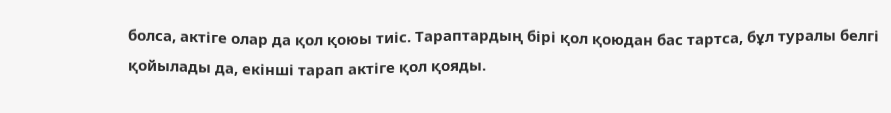болса, актіге олар да қол қоюы тиіс. Тараптардың бірі қол қоюдан бас тартса, бұл туралы белгі қойылады да, екінші тарап актіге қол қояды.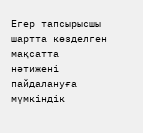Егер тапсырысшы шартта көзделген мақсатта нәтижені пайдалануға мүмкіндік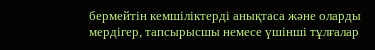бермейтін кемшіліктерді анықтаса және оларды мердігер, тапсырысшы немесе үшінші тұлғалар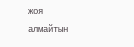жоя алмайтын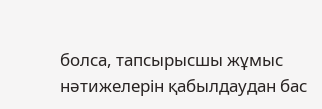болса, тапсырысшы жұмыс нәтижелерін қабылдаудан бас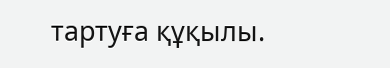тартуға құқылы.